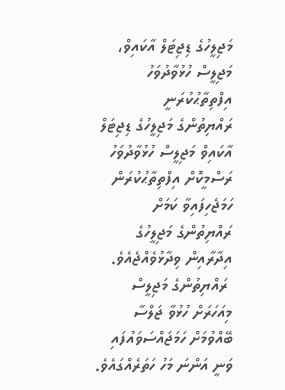މަޖިލީހުގެ ޑިޖިޓަލް އާކައިވް، މަޖިލީސް ހުޅުވާދުވަހު އިފްތިތާޙުކުރަނީ
ރައްޔިތުންގެ މަޖިލީހުގެ ޑިޖިޓަލް އާކައިވް މަޖިލީސް ހުޅުވާދުވަހު ރަސްމީކޮށް އިފްތިތާޙުކުރަން ހަމަޖެހިފައިވާ ކަމަށް ރައްޔިތުންގެ މަޖިލީހުގެ އިދާރާއިން ވިދާޅުވެއްޖެއެވެ.
 ރައްޔިތުންގެ މަޖިލީސް މިއަހަރަށް ހުޅުވާ ޖަލްސާ ބޭއްވުމަށް ހަމަޖައްސަވައުފައި ވަނީ އަންނަ މަހު ހަތަރެއްގައެވެ.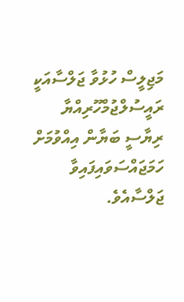މަޖިލީސް ހުޅުވާ ޖަލްސާއަކީ ރައީސުލްޖުމްހޫރިއްޔާ ރިޔާސީ ބަޔާން އިއްވުމަށް ހަމަޖައްސަވައިފައިވާ ޖަލްސާއެވެ.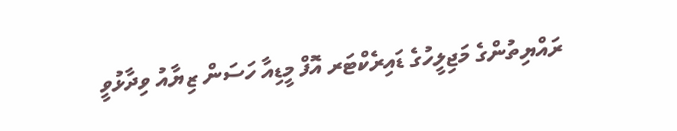ރައްޔިތުންގެ މަޖިލީހުގެ ޑައިރެކްޓަރ އޮފް މީޑިއާ ހަސަން ޒިޔާއު ވިދާޅުވީ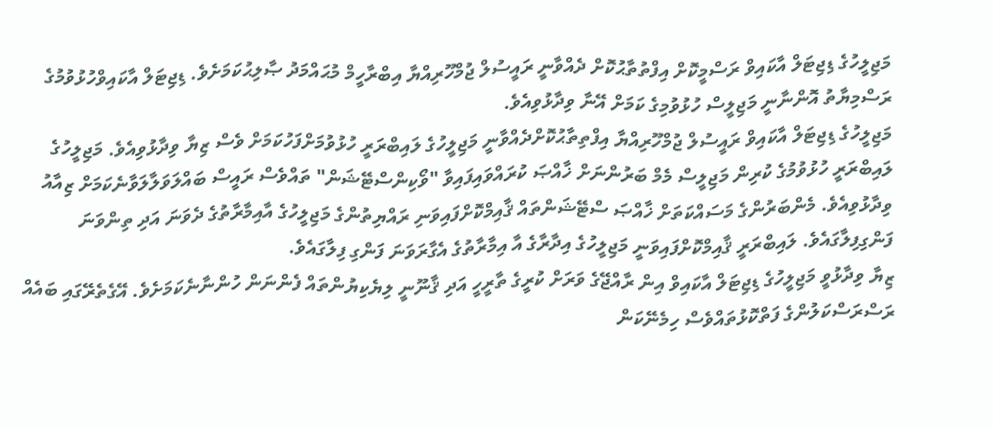މަޖިލީހުގެ ޑިޖިޓަލް އާކައިވް ރަސްމީކޮށް އިފްތުތާޙުކޮށް ދެއްވާނީ ރައީސުލް ޖުމްހޫރިއްޔާ އިބްރާހީމް މުޙައްމަދު ޞާލިޙުކަމަށެވެ. ޑިޖިޓަލް އާކައިވްހުޅުވުމުގެ ރަސްމިޔާތު އޮންނާނީ މަޖިލީސް ހުޅުވުމިގެ ކަމަށް އޭނާ ވިދާޅުވިއެވެ.
މަޖިލީހުގެ ޑިޖިޓަލް އާކައިވް ރައީސުލް ޖުމްހޫރިއްޔާ އިފްތިތާޙުކޮށްދެއްވާނީ މަޖިލީހުގެ ލައިބްރަރީ ހުޅުވުމަށްފަހުކަމަށް ވެސް ޒިޔާ ވިދާޅުވިއެވެ. މަޖިލީހުގެ ލައިބްރަރީ ހުޅުވުމުގެ ކުރިން މަޖިލީސް މެމް ބަރުންނަށް ޚާއްޞަ ކުރައްވައިފައިވާ "ވޯކިންސްޓޭޝަން" ތައްވެސް ރައީސް ބައްލަވަލާލަވާނެކަމަށް ޒިއާއު ވިދާޅުވިއެވެ. މެންބަރުންގެ މަސައްކަތަށް ޚާއްޞަ ސްޓޭޝަންތައް ޤާއިމްކޮށްފައިވަނި ރައްޔިތުންގެ މަޖިލީހުގެ އާއިމާރާތުގެ ދެވަނަ އަދި ތިންވަނަ ފަންގިފިލާގައެވެ. ލައިބްރަރީ ޤާއިމްކޮށްފައިވަނީ މަޖިލީހުގެ އިދާރާގެ އާ އިމާރާތުގެ އެގާރަވަނަ ފަންގި ފިލާގައެވެ.
ޒިޔާ ވިދާޅުވީ މަޖިލީހުގެ ޑިޖިޓަލް އާކައިވް އިން ރާއްޖޭގެ ވަރަށް ކުރީގެ ތާރީހީ އަދި ޤާނޫނީ ލިޔެކިޔުންތައް ފެންނަން ހުންނާނެކަމަށެވެ. އޭގެތެރޭގައި ބައެއް ރަސްރަސްކަލުންގެ ފަތްކޮޅުތައްވެސް ހިމެނޭކަން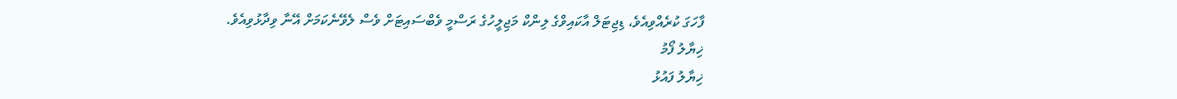ފާހަގަ ކުރެއްވިއެވެ، ޑިޖިޓަލް އާކައިވްގެ ލިންކް މަޖިލީހުގެ ރަސްމީ ވެބްސައިޓަށް ވެސް ލެވޭނެކަމަށް އޭނާ ވިދާޅުވިއެވެ.
ޚިޔާލު ފޯމު
ޚިޔާލު ފައުޅު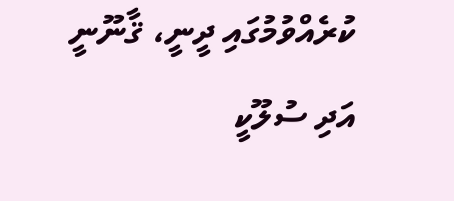ކުރެއްވުމުގައި ދީނީ، ޤާނޫނީ އަދި ސުލޫކީ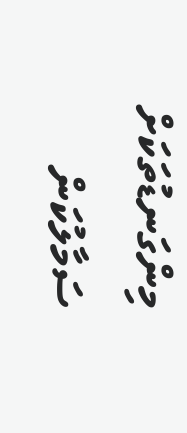މިންގަނޑުތަކަށް ސަމާލުކަން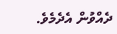ދެއްވުން އެދެމެވެ.